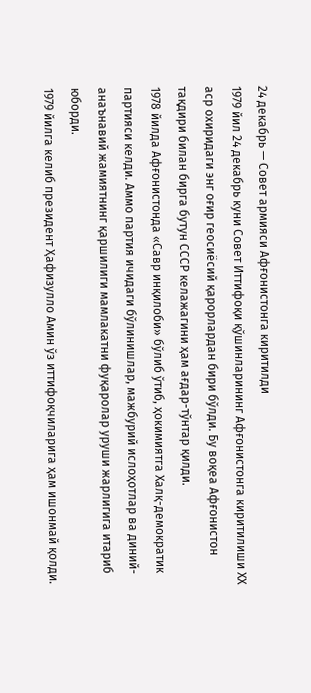24 декабрь — Совет армияси Афғонистонга киритилди
1979 йил 24 декабрь куни Совет Иттифоқи қўшинларининг Афғонистонга киритилиши ХХ аср охиридаги энг оғир геосиёсий қарорлардан бири бўлди. Бу воқеа Афғонистон тақдири билан бирга бутун СССР келажагини ҳам ағдар-тўнтар қилди.
1978 йилда Афғонистонда «Савр инқилоби» бўлиб ўтиб, ҳокимиятга Халқ-демократик партияси келди. Аммо партия ичидаги бўлинишлар, мажбурий ислоҳотлар ва диний-анаънавий жамиятнинг қаршилиги мамлакатни фуқаролар уруши жарлигига итариб юборди.
1979 йилга келиб президент Ҳафизулло Амин ўз иттифоқчиларига ҳам ишонмай қолди.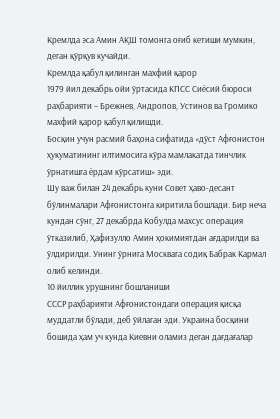Кремлда эса Амин АҚШ томонга оғиб кетиши мумкин, деган қўрқув кучайди.
Кремлда қабул қилинган махфий қарор
1979 йил декабрь ойи ўртасида КПСС Сиёсий бюроси раҳбарияти – Брежнев, Андропов, Устинов ва Громико
махфий қарор қабул қилишди.
Босқин учун расмий баҳона сифатида «дўст Афғонистон ҳукуматининг илтимосига кўра мамлакатда тинчлик ўрнатишга ёрдам кўрсатиш» эди.
Шу важ билан 24 декабрь куни Совет ҳаво-десант бўлинмалари Афғонистонга киритила бошлади. Бир неча кундан сўнг, 27 декабрда Кобулда махсус операция ўтказилиб, Ҳафизулло Амин ҳокимиятдан ағдарилди ва ўлдирилди. Унинг ўрнига Москвага содиқ Бабрак Кармал олиб келинди.
10 йиллик урушнинг бошланиши
СССР раҳбарияти Афғонистондаги операция қисқа муддатли бўлади, деб ўйлаган эди. Украина босқини бошида ҳам уч кунда Киевни оламиз деган дағдағалар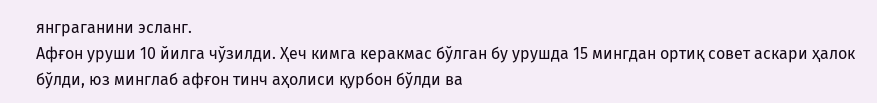янграганини эсланг.
Афғон уруши 10 йилга чўзилди. Ҳеч кимга керакмас бўлган бу урушда 15 мингдан ортиқ совет аскари ҳалок бўлди, юз минглаб афғон тинч аҳолиси қурбон бўлди ва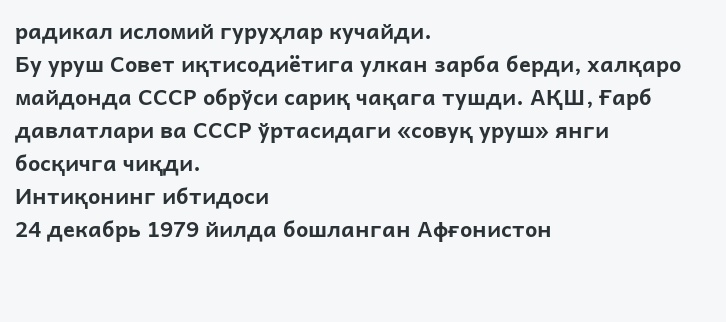радикал исломий гуруҳлар кучайди.
Бу уруш Совет иқтисодиётига улкан зарба берди, халқаро майдонда СССР обрўси сариқ чақага тушди. АҚШ, Ғарб давлатлари ва СССР ўртасидаги «совуқ уруш» янги босқичга чиқди.
Интиқонинг ибтидоси
24 декабрь 1979 йилда бошланган Афғонистон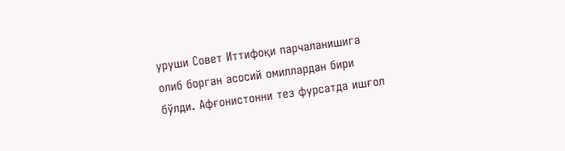уруши Совет Иттифоқи парчаланишига олиб борган асосий омиллардан бири бўлди. Афғонистонни тез фурсатда ишғол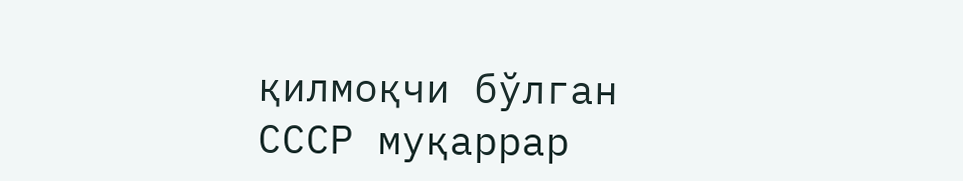қилмоқчи бўлган СССР муқаррар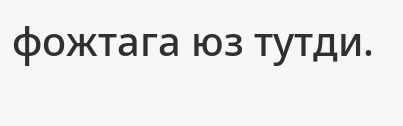фожтага юз тутди.